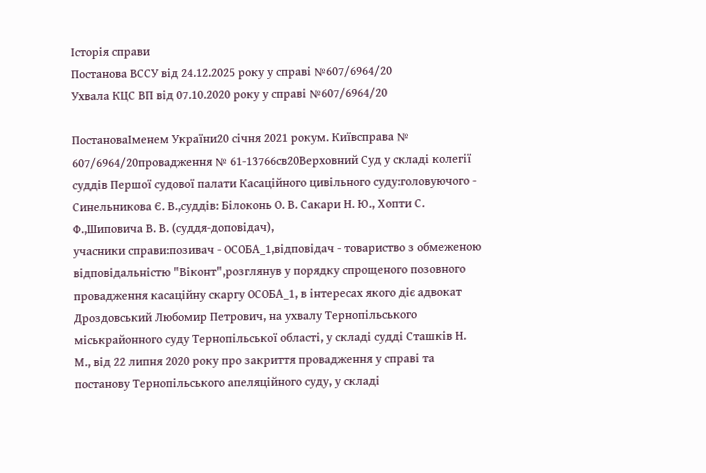Історія справи
Постанова ВССУ від 24.12.2025 року у справі №607/6964/20
Ухвала КЦС ВП від 07.10.2020 року у справі №607/6964/20

ПостановаІменем України20 січня 2021 рокум. Київсправа № 607/6964/20провадження № 61-13766св20Верховний Суд у складі колегії суддів Першої судової палати Касаційного цивільного суду:головуючого - Синельникова Є. В.,суддів: Білоконь О. В. Сакари Н. Ю., Хопти С. Ф.,Шиповича В. В. (суддя-доповідач),
учасники справи:позивач - ОСОБА_1,відповідач - товариство з обмеженою відповідальністю "Віконт",розглянув у порядку спрощеного позовного провадження касаційну скаргу ОСОБА_1, в інтересах якого діє адвокат Дроздовський Любомир Петрович, на ухвалу Тернопільського міськрайонного суду Тернопільської області, у складі судді Сташків Н. М., від 22 липня 2020 року про закриття провадження у справі та постанову Тернопільського апеляційного суду, у складі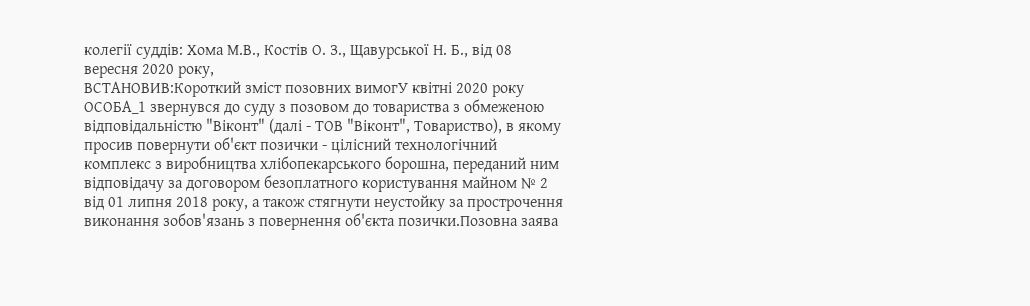колегії суддів: Хома М.В., Костів О. З., Щавурської Н. Б., від 08 вересня 2020 року,
ВСТАНОВИВ:Короткий зміст позовних вимогУ квітні 2020 року ОСОБА_1 звернувся до суду з позовом до товариства з обмеженою відповідальністю "Віконт" (далі - ТОВ "Віконт", Товариство), в якому просив повернути об'єкт позички - цілісний технологічний комплекс з виробництва хлібопекарського борошна, переданий ним відповідачу за договором безоплатного користування майном № 2 від 01 липня 2018 року, а також стягнути неустойку за прострочення виконання зобов'язань з повернення об'єкта позички.Позовна заява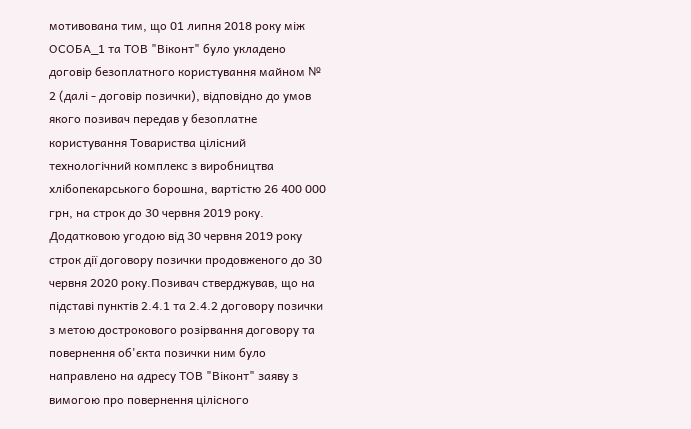мотивована тим, що 01 липня 2018 року між ОСОБА_1 та ТОВ "Віконт" було укладено договір безоплатного користування майном № 2 (далі - договір позички), відповідно до умов якого позивач передав у безоплатне користування Товариства цілісний технологічний комплекс з виробництва хлібопекарського борошна, вартістю 26 400 000 грн, на строк до 30 червня 2019 року. Додатковою угодою від 30 червня 2019 року строк дії договору позички продовженого до 30 червня 2020 року.Позивач стверджував, що на підставі пунктів 2.4.1 та 2.4.2 договору позички з метою дострокового розірвання договору та повернення об'єкта позички ним було направлено на адресу ТОВ "Віконт" заяву з вимогою про повернення цілісного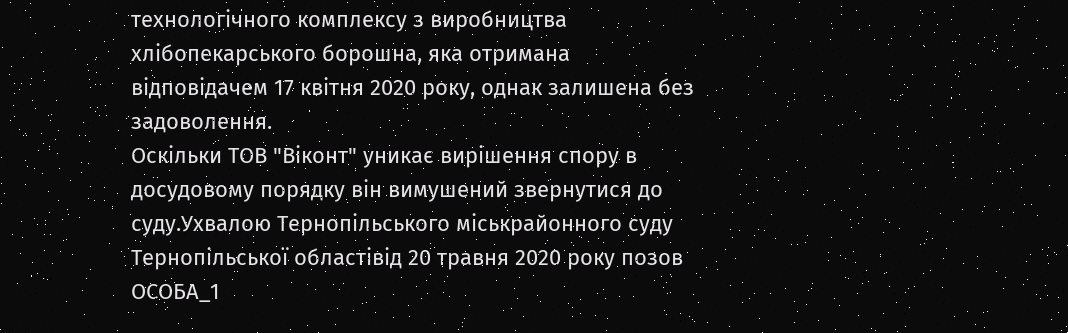технологічного комплексу з виробництва хлібопекарського борошна, яка отримана відповідачем 17 квітня 2020 року, однак залишена без задоволення.
Оскільки ТОВ "Віконт" уникає вирішення спору в досудовому порядку він вимушений звернутися до суду.Ухвалою Тернопільського міськрайонного суду Тернопільської областівід 20 травня 2020 року позов ОСОБА_1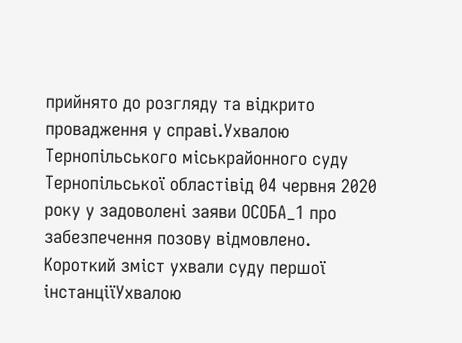прийнято до розгляду та відкрито провадження у справі.Ухвалою Тернопільського міськрайонного суду Тернопільської областівід 04 червня 2020 року у задоволені заяви ОСОБА_1 про забезпечення позову відмовлено.
Короткий зміст ухвали суду першої інстанціїУхвалою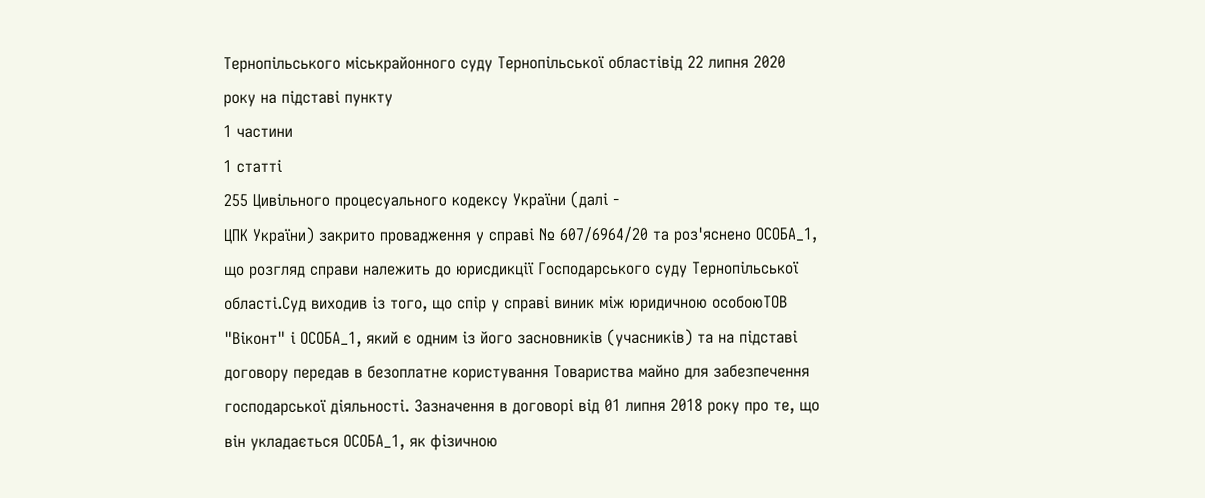Тернопільського міськрайонного суду Тернопільської областівід 22 липня 2020 року на підставі пункту
1 частини
1 статті
255 Цивільного процесуального кодексу України (далі -
ЦПК України) закрито провадження у справі № 607/6964/20 та роз'яснено ОСОБА_1, що розгляд справи належить до юрисдикції Господарського суду Тернопільської області.Суд виходив із того, що спір у справі виник між юридичною особоюТОВ "Віконт" і ОСОБА_1, який є одним із його засновників (учасників) та на підставі договору передав в безоплатне користування Товариства майно для забезпечення господарської діяльності. Зазначення в договорі від 01 липня 2018 року про те, що він укладається ОСОБА_1, як фізичною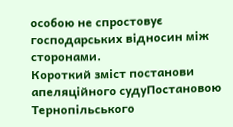особою не спростовує господарських відносин між сторонами.
Короткий зміст постанови апеляційного судуПостановою Тернопільського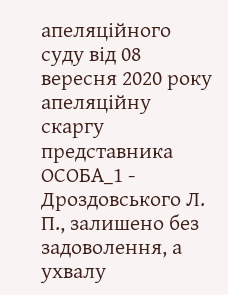апеляційного суду від 08 вересня 2020 року апеляційну скаргу представника ОСОБА_1 - Дроздовського Л. П., залишено без задоволення, а ухвалу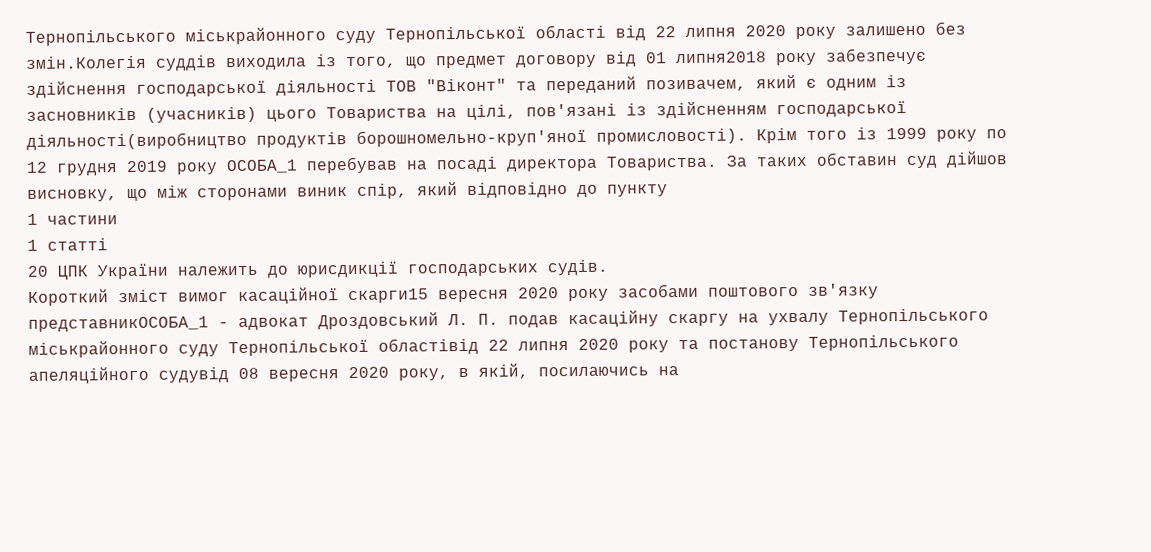Тернопільського міськрайонного суду Тернопільської області від 22 липня 2020 року залишено без змін.Колегія суддів виходила із того, що предмет договору від 01 липня2018 року забезпечує здійснення господарської діяльності ТОВ "Віконт" та переданий позивачем, який є одним із засновників (учасників) цього Товариства на цілі, пов'язані із здійсненням господарської діяльності(виробництво продуктів борошномельно-круп'яної промисловості). Крім того із 1999 року по 12 грудня 2019 року ОСОБА_1 перебував на посаді директора Товариства. За таких обставин суд дійшов висновку, що між сторонами виник спір, який відповідно до пункту
1 частини
1 статті
20 ЦПК України належить до юрисдикції господарських судів.
Короткий зміст вимог касаційної скарги15 вересня 2020 року засобами поштового зв'язку представникОСОБА_1 - адвокат Дроздовський Л. П. подав касаційну скаргу на ухвалу Тернопільського міськрайонного суду Тернопільської областівід 22 липня 2020 року та постанову Тернопільського апеляційного судувід 08 вересня 2020 року, в якій, посилаючись на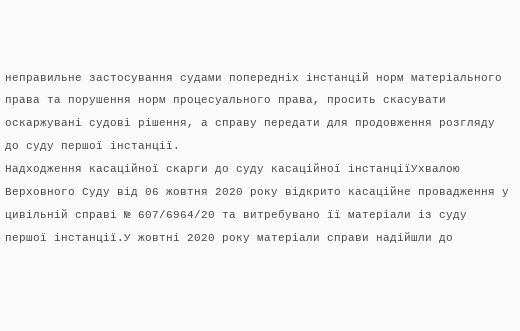неправильне застосування судами попередніх інстанцій норм матеріального права та порушення норм процесуального права, просить скасувати оскаржувані судові рішення, а справу передати для продовження розгляду до суду першої інстанції.
Надходження касаційної скарги до суду касаційної інстанціїУхвалою Верховного Суду від 06 жовтня 2020 року відкрито касаційне провадження у цивільній справі № 607/6964/20 та витребувано її матеріали із суду першої інстанції.У жовтні 2020 року матеріали справи надійшли до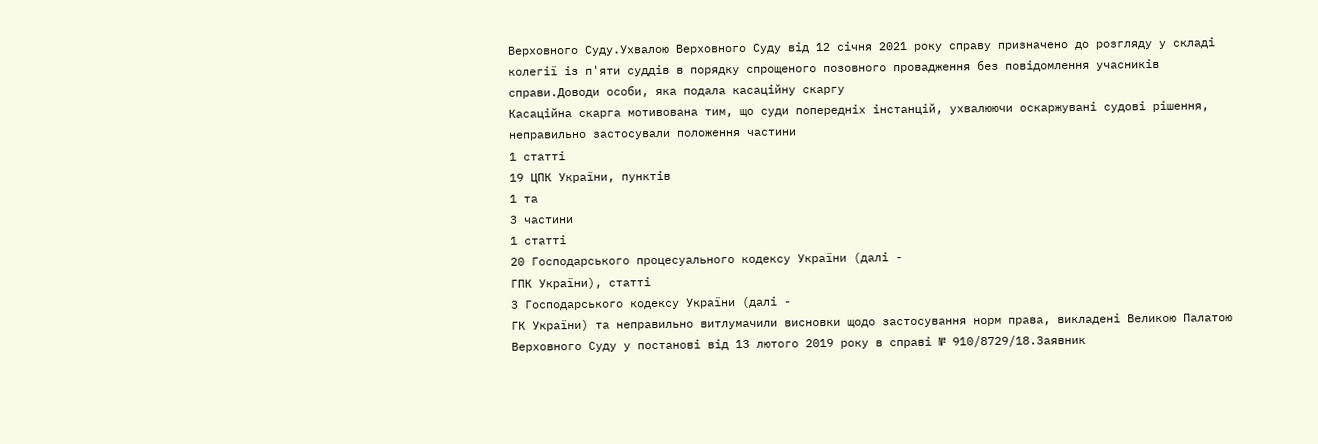Верховного Суду.Ухвалою Верховного Суду від 12 січня 2021 року справу призначено до розгляду у складі колегії із п'яти суддів в порядку спрощеного позовного провадження без повідомлення учасників справи.Доводи особи, яка подала касаційну скаргу
Касаційна скарга мотивована тим, що суди попередніх інстанцій, ухвалюючи оскаржувані судові рішення, неправильно застосували положення частини
1 статті
19 ЦПК України, пунктів
1 та
3 частини
1 статті
20 Господарського процесуального кодексу України (далі -
ГПК України), статті
3 Господарського кодексу України (далі -
ГК України) та неправильно витлумачили висновки щодо застосування норм права, викладені Великою Палатою Верховного Суду у постанові від 13 лютого 2019 року в справі № 910/8729/18.Заявник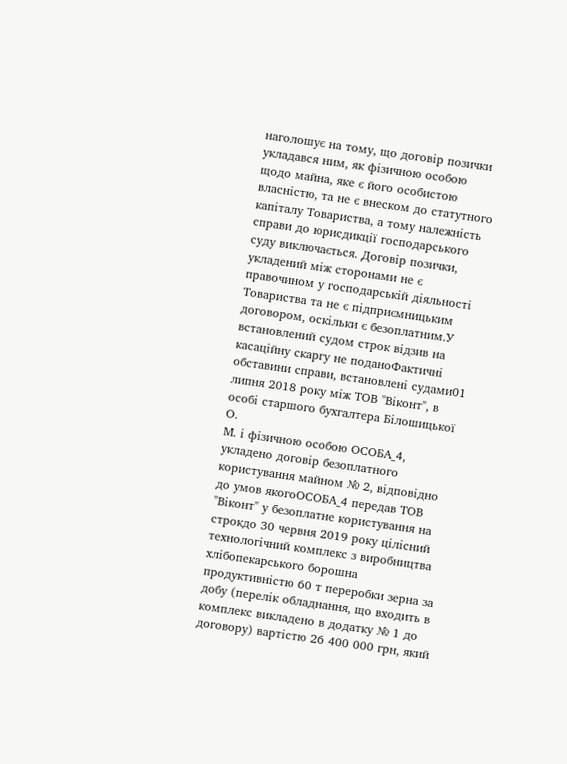наголошує на тому, що договір позички укладався ним, як фізичною особою щодо майна, яке є його особистою власністю, та не є внеском до статутного капіталу Товариства, а тому належність справи до юрисдикції господарського суду виключається. Договір позички, укладений між сторонами не є правочином у господарській діяльності Товариства та не є підприємницьким договором, оскільки є безоплатним.У встановлений судом строк відзив на касаційну скаргу не поданоФактичні обставини справи, встановлені судами01 липня 2018 року між ТОВ "Віконт", в особі старшого бухгалтера Білошицької О.
М. і фізичною особою ОСОБА_4, укладено договір безоплатного користування майном № 2, відповідно до умов якогоОСОБА_4 передав ТОВ "Віконт" у безоплатне користування на строкдо 30 червня 2019 року цілісний технологічний комплекс з виробництва хлібопекарського борошна продуктивністю 60 т переробки зерна за добу (перелік обладнання, що входить в комплекс викладено в додатку № 1 до договору) вартістю 26 400 000 грн, який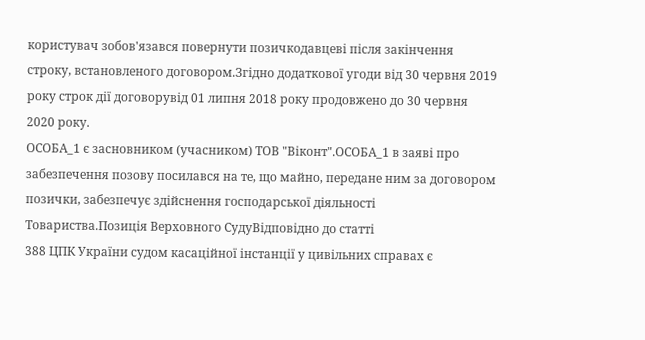користувач зобов'язався повернути позичкодавцеві після закінчення строку, встановленого договором.Згідно додаткової угоди від 30 червня 2019 року строк дії договорувід 01 липня 2018 року продовжено до 30 червня 2020 року.
ОСОБА_1 є засновником (учасником) ТОВ "Віконт".ОСОБА_1 в заяві про забезпечення позову посилався на те, що майно, передане ним за договором позички, забезпечує здійснення господарської діяльності Товариства.Позиція Верховного СудуВідповідно до статті
388 ЦПК України судом касаційної інстанції у цивільних справах є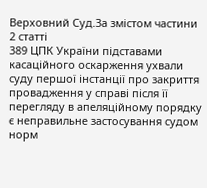Верховний Суд.За змістом частини
2 статті
389 ЦПК України підставами касаційного оскарження ухвали суду першої інстанції про закриття провадження у справі після її перегляду в апеляційному порядку є неправильне застосування судом норм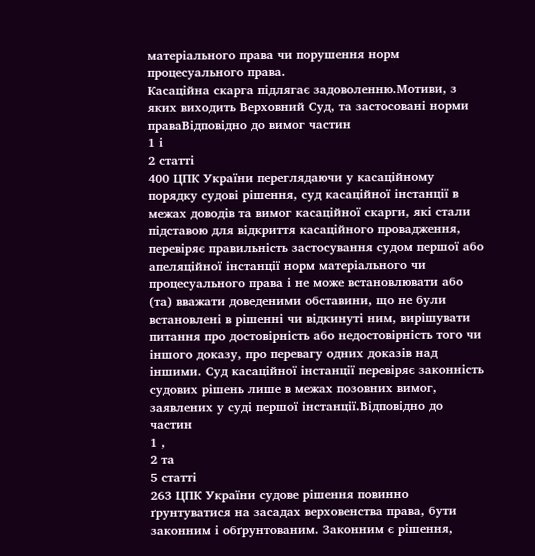матеріального права чи порушення норм процесуального права.
Касаційна скарга підлягає задоволенню.Мотиви, з яких виходить Верховний Суд, та застосовані норми праваВідповідно до вимог частин
1 і
2 статті
400 ЦПК України переглядаючи у касаційному порядку судові рішення, суд касаційної інстанції в межах доводів та вимог касаційної скарги, які стали підставою для відкриття касаційного провадження, перевіряє правильність застосування судом першої або апеляційної інстанції норм матеріального чи процесуального права і не може встановлювати або (та) вважати доведеними обставини, що не були встановлені в рішенні чи відкинуті ним, вирішувати питання про достовірність або недостовірність того чи іншого доказу, про перевагу одних доказів над іншими. Суд касаційної інстанції перевіряє законність судових рішень лише в межах позовних вимог, заявлених у суді першої інстанції.Відповідно до частин
1 ,
2 та
5 статті
263 ЦПК України судове рішення повинно ґрунтуватися на засадах верховенства права, бути законним і обґрунтованим. Законним є рішення,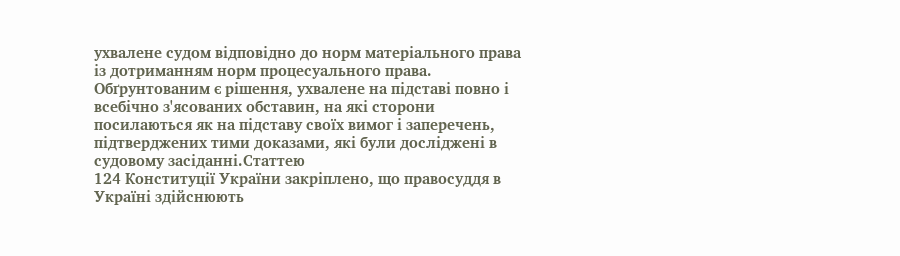ухвалене судом відповідно до норм матеріального права із дотриманням норм процесуального права. Обґрунтованим є рішення, ухвалене на підставі повно і всебічно з'ясованих обставин, на які сторони посилаються як на підставу своїх вимог і заперечень, підтверджених тими доказами, які були досліджені в судовому засіданні.Статтею
124 Конституції України закріплено, що правосуддя в Україні здійснюють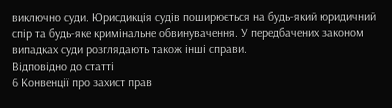виключно суди. Юрисдикція судів поширюється на будь-який юридичний спір та будь-яке кримінальне обвинувачення. У передбачених законом випадках суди розглядають також інші справи.
Відповідно до статті
6 Конвенції про захист прав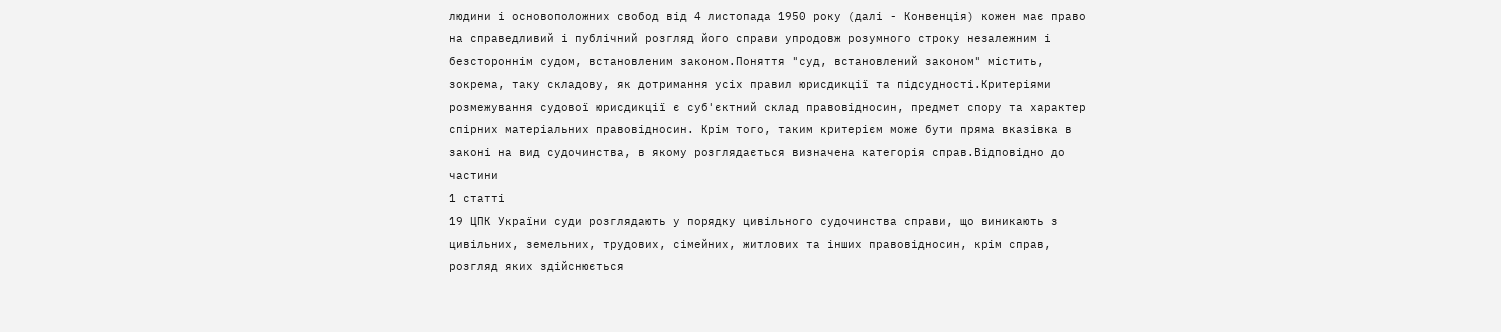людини і основоположних свобод від 4 листопада 1950 року (далі - Конвенція) кожен має право на справедливий і публічний розгляд його справи упродовж розумного строку незалежним і безстороннім судом, встановленим законом.Поняття "суд, встановлений законом" містить, зокрема, таку складову, як дотримання усіх правил юрисдикції та підсудності.Критеріями розмежування судової юрисдикції є суб'єктний склад правовідносин, предмет спору та характер спірних матеріальних правовідносин. Крім того, таким критерієм може бути пряма вказівка в законі на вид судочинства, в якому розглядається визначена категорія справ.Відповідно до частини
1 статті
19 ЦПК України суди розглядають у порядку цивільного судочинства справи, що виникають з цивільних, земельних, трудових, сімейних, житлових та інших правовідносин, крім справ, розгляд яких здійснюється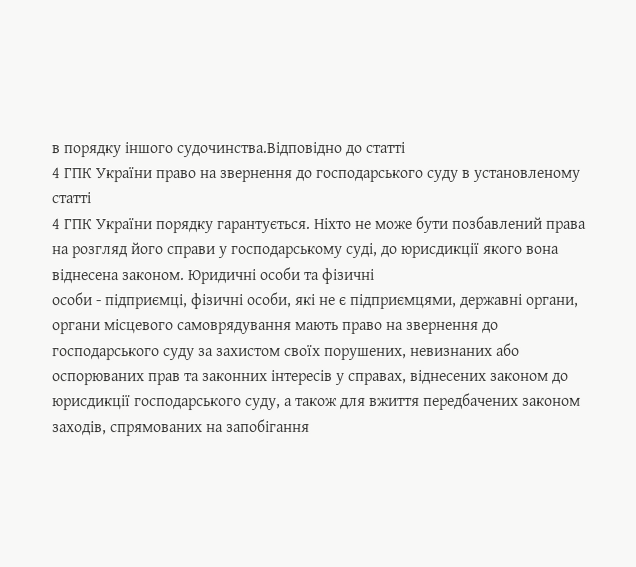в порядку іншого судочинства.Відповідно до статті
4 ГПК України право на звернення до господарського суду в установленому статті
4 ГПК України порядку гарантується. Ніхто не може бути позбавлений права на розгляд його справи у господарському суді, до юрисдикції якого вона віднесена законом. Юридичні особи та фізичні
особи - підприємці, фізичні особи, які не є підприємцями, державні органи, органи місцевого самоврядування мають право на звернення до господарського суду за захистом своїх порушених, невизнаних або оспорюваних прав та законних інтересів у справах, віднесених законом до юрисдикції господарського суду, а також для вжиття передбачених законом заходів, спрямованих на запобігання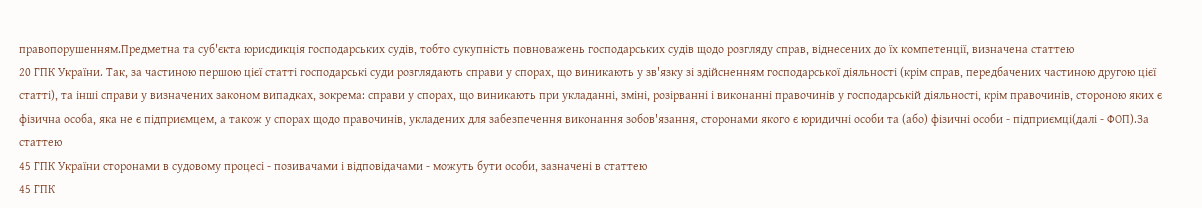правопорушенням.Предметна та суб'єкта юрисдикція господарських судів, тобто сукупність повноважень господарських судів щодо розгляду справ, віднесених до їх компетенції, визначена статтею
20 ГПК України. Так, за частиною першою цієї статті господарські суди розглядають справи у спорах, що виникають у зв'язку зі здійсненням господарської діяльності (крім справ, передбачених частиною другою цієї статті), та інші справи у визначених законом випадках, зокрема: справи у спорах, що виникають при укладанні, зміні, розірванні і виконанні правочинів у господарській діяльності, крім правочинів, стороною яких є фізична особа, яка не є підприємцем, а також у спорах щодо правочинів, укладених для забезпечення виконання зобов'язання, сторонами якого є юридичні особи та (або) фізичні особи - підприємці(далі - ФОП).За статтею
45 ГПК України сторонами в судовому процесі - позивачами і відповідачами - можуть бути особи, зазначені в статтею
45 ГПК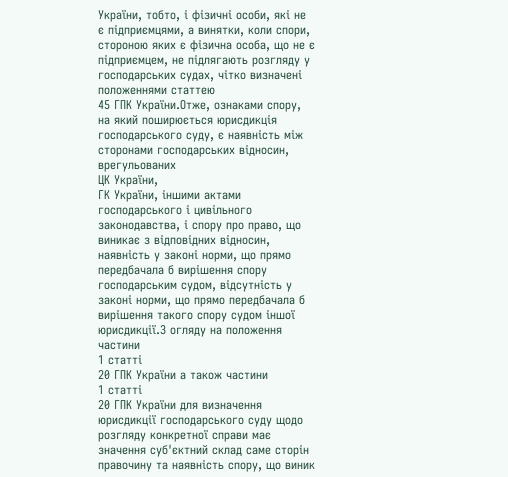України, тобто, і фізичні особи, які не є підприємцями, а винятки, коли спори, стороною яких є фізична особа, що не є підприємцем, не підлягають розгляду у господарських судах, чітко визначені положеннями статтею
45 ГПК України.Отже, ознаками спору, на який поширюється юрисдикція господарського суду, є наявність між сторонами господарських відносин, врегульованих
ЦК України,
ГК України, іншими актами господарського і цивільного законодавства, і спору про право, що виникає з відповідних відносин, наявність у законі норми, що прямо передбачала б вирішення спору господарським судом, відсутність у законі норми, що прямо передбачала б вирішення такого спору судом іншої юрисдикції.З огляду на положення частини
1 статті
20 ГПК України а також частини
1 статті
20 ГПК України для визначення юрисдикції господарського суду щодо розгляду конкретної справи має значення суб'єктний склад саме сторін правочину та наявність спору, що виник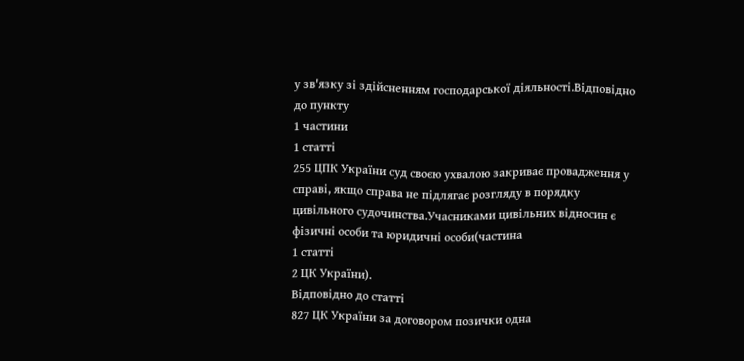у зв'язку зі здійсненням господарської діяльності.Відповідно до пункту
1 частини
1 статті
255 ЦПК України суд своєю ухвалою закриває провадження у справі, якщо справа не підлягає розгляду в порядку цивільного судочинства.Учасниками цивільних відносин є фізичні особи та юридичні особи(частина
1 статті
2 ЦК України).
Відповідно до статті
827 ЦК України за договором позички одна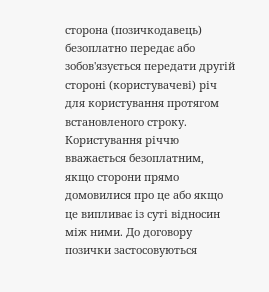сторона (позичкодавець) безоплатно передає або зобов'язується передати другій стороні (користувачеві) річ для користування протягом встановленого строку. Користування річчю вважається безоплатним, якщо сторони прямо домовилися про це або якщо це випливає із суті відносин між ними. До договору позички застосовуються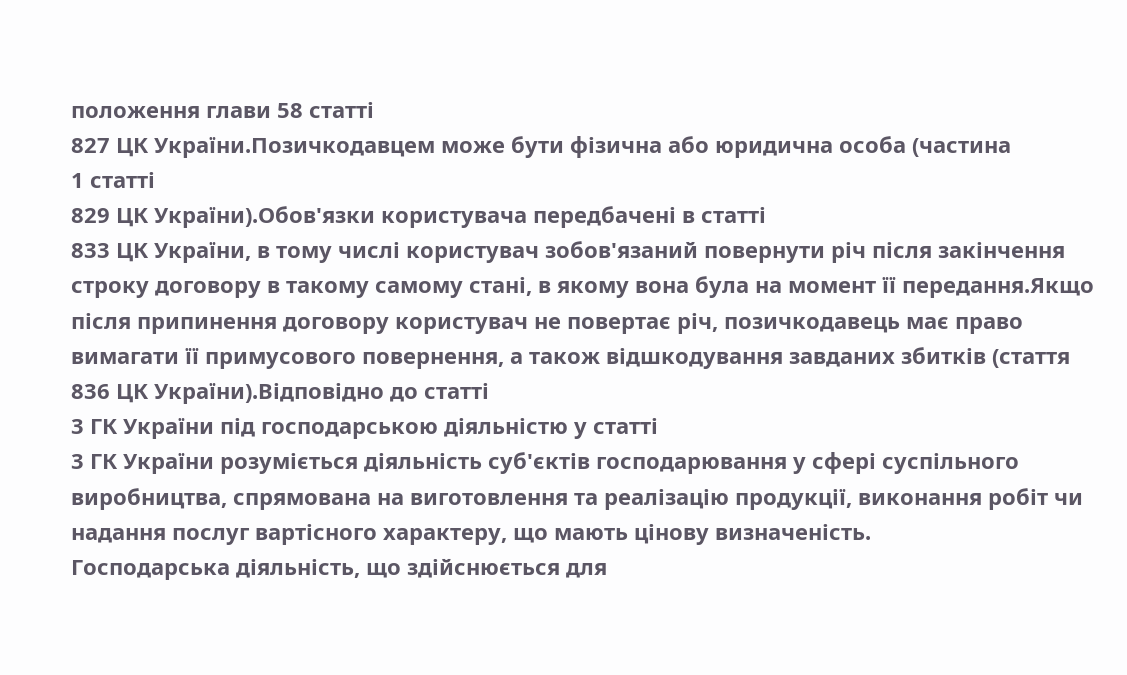положення глави 58 статті
827 ЦК України.Позичкодавцем може бути фізична або юридична особа (частина
1 статті
829 ЦК України).Обов'язки користувача передбачені в статті
833 ЦК України, в тому числі користувач зобов'язаний повернути річ після закінчення строку договору в такому самому стані, в якому вона була на момент її передання.Якщо після припинення договору користувач не повертає річ, позичкодавець має право вимагати її примусового повернення, а також відшкодування завданих збитків (стаття
836 ЦК України).Відповідно до статті
3 ГК України під господарською діяльністю у статті
3 ГК України розуміється діяльність суб'єктів господарювання у сфері суспільного виробництва, спрямована на виготовлення та реалізацію продукції, виконання робіт чи надання послуг вартісного характеру, що мають цінову визначеність.
Господарська діяльність, що здійснюється для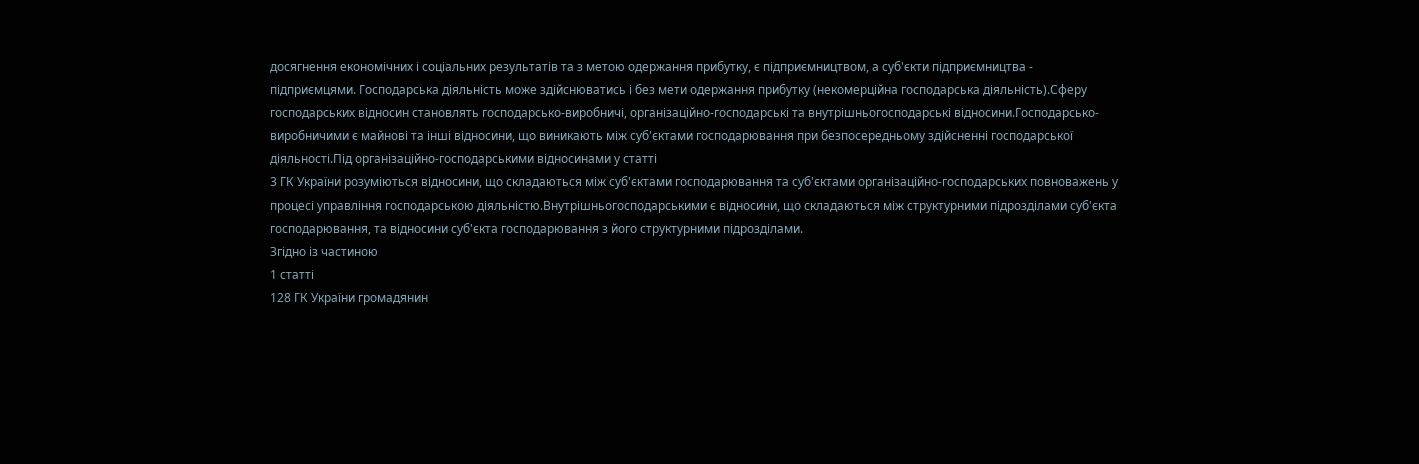досягнення економічних і соціальних результатів та з метою одержання прибутку, є підприємництвом, а суб'єкти підприємництва - підприємцями. Господарська діяльність може здійснюватись і без мети одержання прибутку (некомерційна господарська діяльність).Сферу господарських відносин становлять господарсько-виробничі, організаційно-господарські та внутрішньогосподарські відносини.Господарсько-виробничими є майнові та інші відносини, що виникають між суб'єктами господарювання при безпосередньому здійсненні господарської діяльності.Під організаційно-господарськими відносинами у статті
3 ГК України розуміються відносини, що складаються між суб'єктами господарювання та суб'єктами організаційно-господарських повноважень у процесі управління господарською діяльністю.Внутрішньогосподарськими є відносини, що складаються між структурними підрозділами суб'єкта господарювання, та відносини суб'єкта господарювання з його структурними підрозділами.
Згідно із частиною
1 статті
128 ГК України громадянин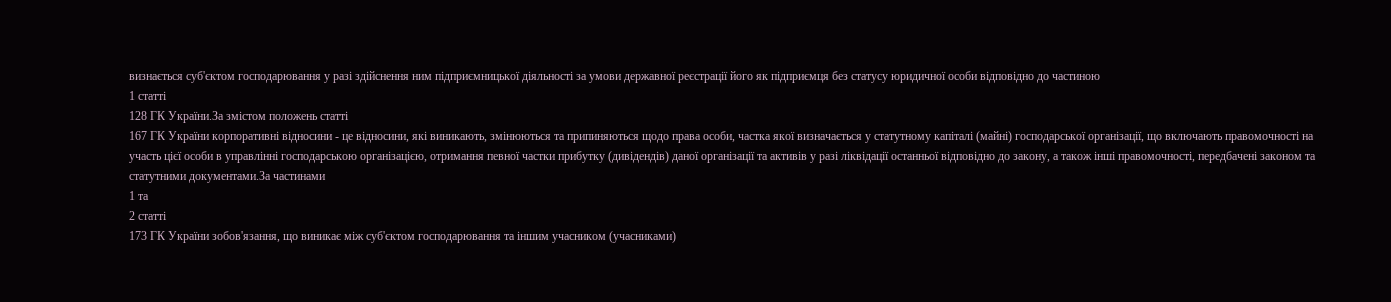визнається суб'єктом господарювання у разі здійснення ним підприємницької діяльності за умови державної реєстрації його як підприємця без статусу юридичної особи відповідно до частиною
1 статті
128 ГК України.За змістом положень статті
167 ГК України корпоративні відносини - це відносини, які виникають, змінюються та припиняються щодо права особи, частка якої визначається у статутному капіталі (майні) господарської організації, що включають правомочності на участь цієї особи в управлінні господарською організацією, отримання певної частки прибутку (дивідендів) даної організації та активів у разі ліквідації останньої відповідно до закону, а також інші правомочності, передбачені законом та статутними документами.За частинами
1 та
2 статті
173 ГК України зобов'язання, що виникає між суб'єктом господарювання та іншим учасником (учасниками)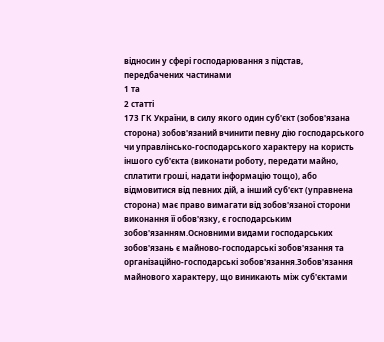відносин у сфері господарювання з підстав, передбачених частинами
1 та
2 статті
173 ГК України, в силу якого один суб'єкт (зобов'язана сторона) зобов'язаний вчинити певну дію господарського чи управлінсько-господарського характеру на користь іншого суб'єкта (виконати роботу, передати майно, сплатити гроші, надати інформацію тощо), або відмовитися від певних дій, а інший суб'єкт (управнена сторона) має право вимагати від зобов'язаної сторони виконання її обов'язку, є господарським зобов'язанням.Основними видами господарських зобов'язань є майново-господарські зобов'язання та організаційно-господарські зобов'язання.Зобов'язання майнового характеру, що виникають між суб'єктами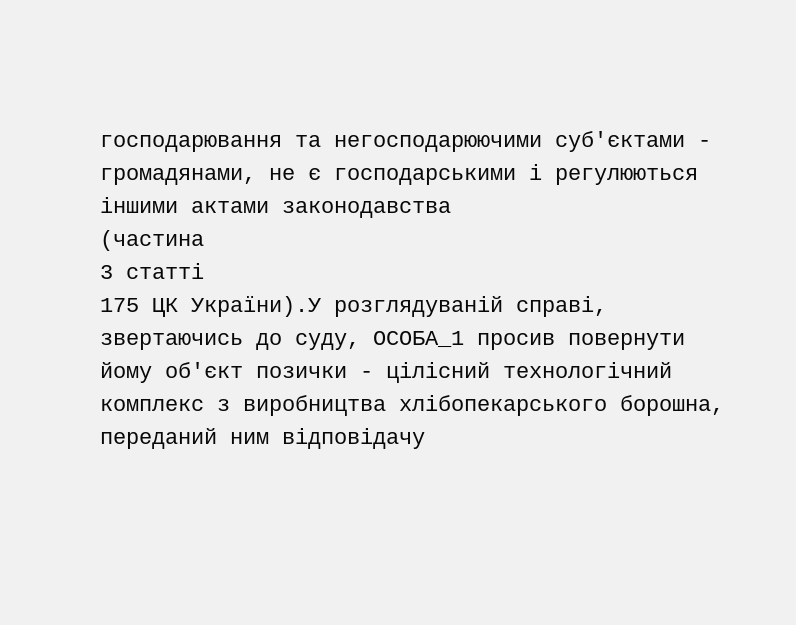господарювання та негосподарюючими суб'єктами - громадянами, не є господарськими і регулюються іншими актами законодавства
(частина
3 статті
175 ЦК України).У розглядуваній справі, звертаючись до суду, ОСОБА_1 просив повернути йому об'єкт позички - цілісний технологічний комплекс з виробництва хлібопекарського борошна, переданий ним відповідачу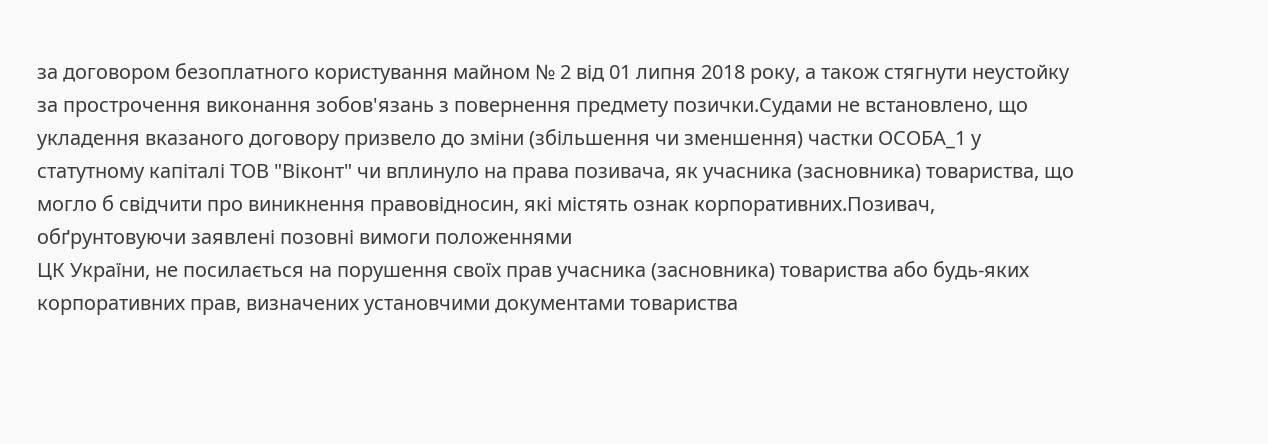за договором безоплатного користування майном № 2 від 01 липня 2018 року, а також стягнути неустойку за прострочення виконання зобов'язань з повернення предмету позички.Судами не встановлено, що укладення вказаного договору призвело до зміни (збільшення чи зменшення) частки ОСОБА_1 у статутному капіталі ТОВ "Віконт" чи вплинуло на права позивача, як учасника (засновника) товариства, що могло б свідчити про виникнення правовідносин, які містять ознак корпоративних.Позивач, обґрунтовуючи заявлені позовні вимоги положеннями
ЦК України, не посилається на порушення своїх прав учасника (засновника) товариства або будь-яких корпоративних прав, визначених установчими документами товариства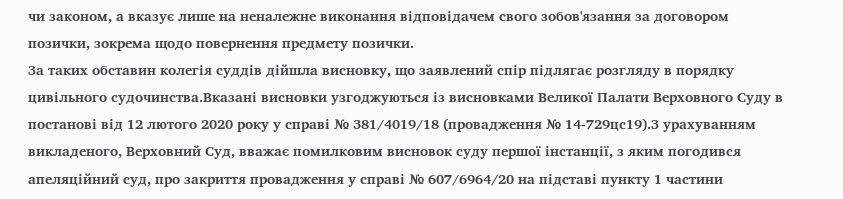чи законом, а вказує лише на неналежне виконання відповідачем свого зобов'язання за договором позички, зокрема щодо повернення предмету позички.
За таких обставин колегія суддів дійшла висновку, що заявлений спір підлягає розгляду в порядку цивільного судочинства.Вказані висновки узгоджуються із висновками Великої Палати Верховного Суду в постанові від 12 лютого 2020 року у справі № 381/4019/18 (провадження № 14-729цс19).З урахуванням викладеного, Верховний Суд, вважає помилковим висновок суду першої інстанції, з яким погодився апеляційний суд, про закриття провадження у справі № 607/6964/20 на підставі пункту 1 частини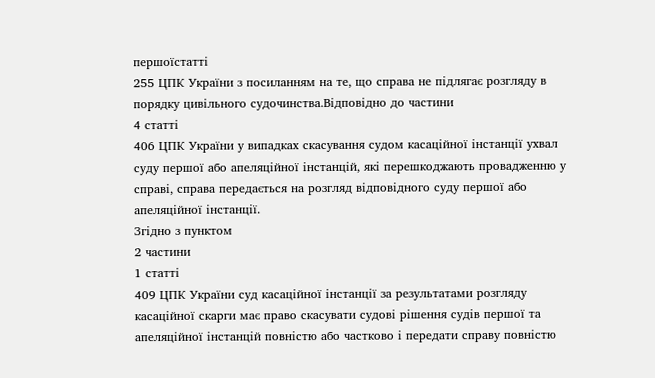першоїстатті
255 ЦПК України з посиланням на те, що справа не підлягає розгляду в порядку цивільного судочинства.Відповідно до частини
4 статті
406 ЦПК України у випадках скасування судом касаційної інстанції ухвал суду першої або апеляційної інстанцій, які перешкоджають провадженню у справі, справа передається на розгляд відповідного суду першої або апеляційної інстанції.
Згідно з пунктом
2 частини
1 статті
409 ЦПК України суд касаційної інстанції за результатами розгляду касаційної скарги має право скасувати судові рішення судів першої та апеляційної інстанцій повністю або частково і передати справу повністю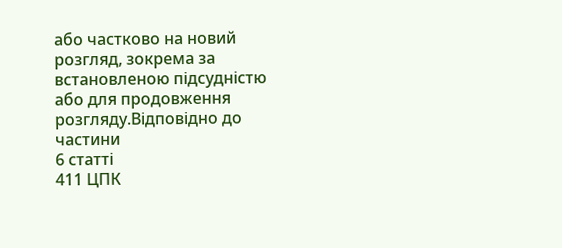або частково на новий розгляд, зокрема за встановленою підсудністю або для продовження розгляду.Відповідно до частини
6 статті
411 ЦПК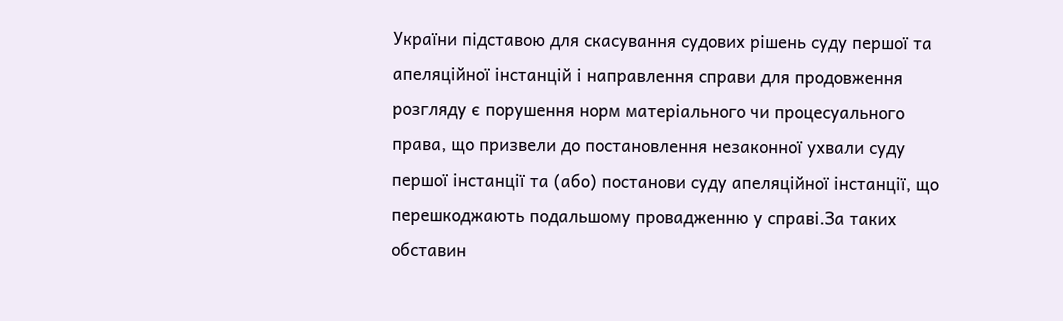України підставою для скасування судових рішень суду першої та апеляційної інстанцій і направлення справи для продовження розгляду є порушення норм матеріального чи процесуального права, що призвели до постановлення незаконної ухвали суду першої інстанції та (або) постанови суду апеляційної інстанції, що перешкоджають подальшому провадженню у справі.За таких обставин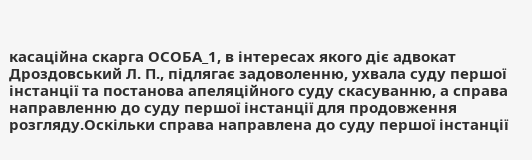касаційна скарга ОСОБА_1, в інтересах якого діє адвокат Дроздовський Л. П., підлягає задоволенню, ухвала суду першої інстанції та постанова апеляційного суду скасуванню, а справа направленню до суду першої інстанції для продовження розгляду.Оскільки справа направлена до суду першої інстанції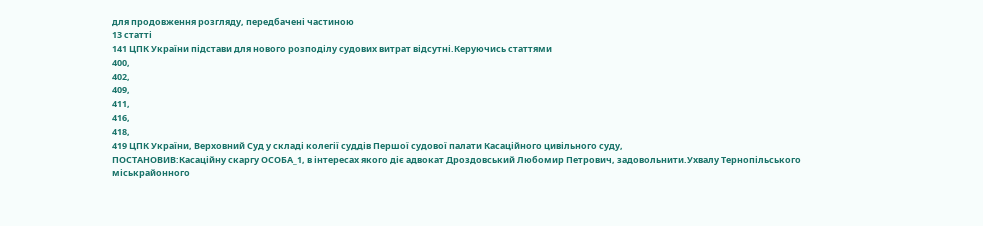для продовження розгляду, передбачені частиною
13 статті
141 ЦПК України підстави для нового розподілу судових витрат відсутні.Керуючись статтями
400,
402,
409,
411,
416,
418,
419 ЦПК України, Верховний Суд у складі колегії суддів Першої судової палати Касаційного цивільного суду,
ПОСТАНОВИВ:Касаційну скаргу ОСОБА_1, в інтересах якого діє адвокат Дроздовський Любомир Петрович, задовольнити.Ухвалу Тернопільського міськрайонного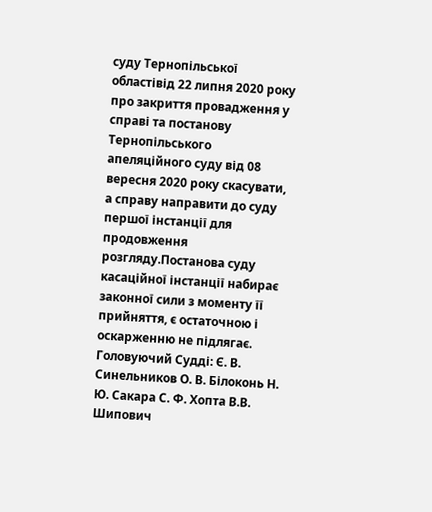суду Тернопільської областівід 22 липня 2020 року про закриття провадження у справі та постанову Тернопільського апеляційного суду від 08 вересня 2020 року скасувати, а справу направити до суду першої інстанції для продовження розгляду.Постанова суду касаційної інстанції набирає законної сили з моменту її прийняття, є остаточною і оскарженню не підлягає.
Головуючий Судді: Є. В. Синельников О. В. Білоконь Н. Ю. Сакара С. Ф. Хопта В.В. Шипович